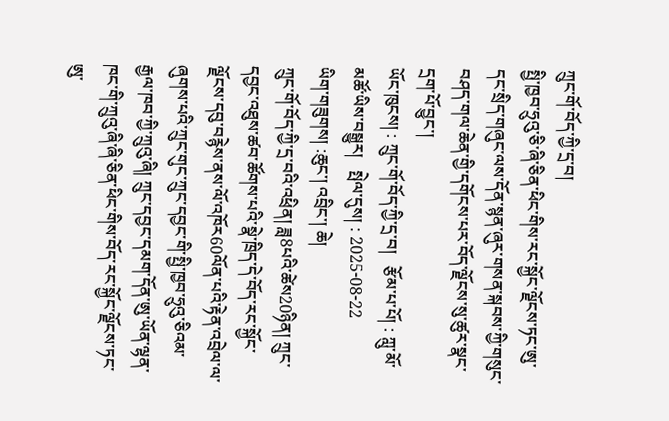ཀྲུང་གོ་བོད་ཀྱི་དྲ་བ།
སྤྱི་ཁྱབ་ཧྲུའུ་ཅི་ཞི་ཅིན་ཕིང་གིས་རང་སྐྱོང་ལྗོངས་ཏང་ཨུ་དང་སྲིད་གཞུང་ལས་དོན་སྙན་ཞུར་གསན་སྐབས་ཀྱི་གསུང་བཤད་གལ་ཆེན་གྱི་དགོངས་པར་བོད་ལྗོངས་སུ་ཚུར་སྣང་དྲག་པོ་བྱུང་།
ཡོང་ཁུངས། : ཀྲུང་གོ་བོད་ཀྱི་དྲ་བ།   རྩོམ་པ་པོ། : ཀླུ་མོ་མཚོ་ཡིས་བསྒྱུར།   སྤེལ་དུས། : 2025-08-22
ཡིག་གཟུགས། :ཆུང་། འབྲིང་། ཆེ།
ཀྲུང་གོ་བོད་ཀྱི་དྲ་བའི་འཕྲིན། ཟླ8པའི་ཚེས20ཉིན། ཀྲུང་དབྱང་འཐུས་ཚབ་ཚོགས་པའི་སྣེ་ཁྲིད་དེ་བོད་རང་སྐྱོང་ལྗོངས་དབུ་བརྙེས་ནས་ལོ་འཁོར60ལོན་པའི་རྟེན་འབྲེལ་ལ་ཞུགས་པའི་ཀྲུང་གུང་ཀྲུང་དབྱང་གི་སྤྱི་ཁྱབ་ཧྲུའུ་ཅིའམ་རྒྱལ་ཁབ་ཀྱི་ཀྲུའུ་ཞི། ཀྲུང་དབྱང་དམག་དོན་ཨུ་ཡོན་ལྷན་ཁང་གི་ཀྲུའུ་ཞི་ཞི་ཅིན་ཕིང་གིས་བོད་རང་སྐྱོང་ལྗོངས་ཏང་ཨུ་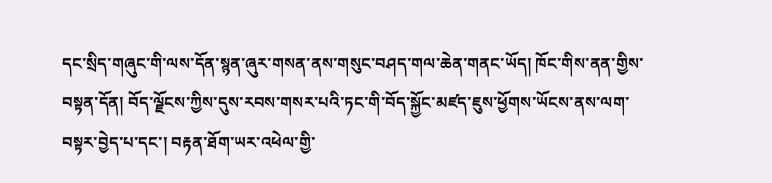དང་སྲིད་གཞུང་གི་ལས་དོན་སྙན་ཞུར་གསན་ནས་གསུང་བཤད་གལ་ཆེན་གནང་ཡོད། ཁོང་གིས་ནན་གྱིས་བསྟན་དོན། བོད་ལྗོངས་ཀྱིས་དུས་རབས་གསར་པའི་ཏང་གི་བོད་སྐྱོང་མཛད་ཇུས་ཕྱོགས་ཡོངས་ནས་ལག་བསྟར་བྱེད་པ་དང་། བརྟན་ཐོག་ཡར་འཕེལ་གྱི་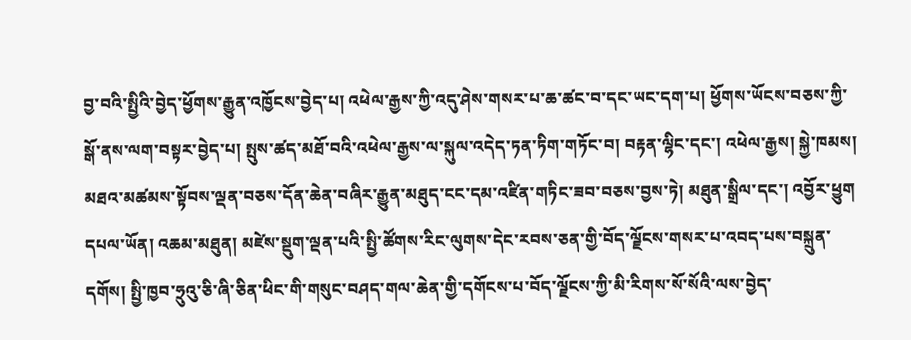བྱ་བའི་སྤྱིའི་བྱེད་ཕྱོགས་རྒྱུན་འཁྱོངས་བྱེད་པ། འཕེལ་རྒྱས་ཀྱི་འདུ་ཤེས་གསར་པ་ཆ་ཚང་བ་དང་ཡང་དག་པ། ཕྱོགས་ཡོངས་བཅས་ཀྱི་སྒོ་ནས་ལག་བསྟར་བྱེད་པ། སྤུས་ཚད་མཐོ་བའི་འཕེལ་རྒྱས་ལ་སྐུལ་འདེད་ཏན་ཏིག་གཏོང་བ། བརྟན་ལྷིང་དང་། འཕེལ་རྒྱས། སྐྱེ་ཁམས། མཐའ་མཚམས་སྟོབས་ལྡན་བཅས་དོན་ཆེན་བཞིར་རྒྱུན་མཐུད་ངང་དམ་འཛིན་གཏིང་ཟབ་བཅས་བྱས་ཏེ། མཐུན་སྒྲིལ་དང་། འབྱོར་ཕྱུག དཔལ་ཡོན། འཆམ་མཐུན། མཛེས་སྡུག་ལྡན་པའི་སྤྱི་ཚོགས་རིང་ལུགས་དེང་རབས་ཅན་གྱི་བོད་ལྗོངས་གསར་པ་འབད་པས་བསྐྲུན་དགོས། སྤྱི་ཁྱབ་ཧྲུའུ་ཅི་ཞི་ཅིན་ཕིང་གི་གསུང་བཤད་གལ་ཆེན་གྱི་དགོངས་པ་བོད་ལྗོངས་ཀྱི་མི་རིགས་སོ་སོའི་ལས་བྱེད་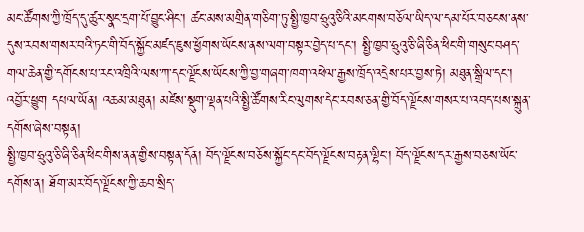མང་ཚོགས་ཀྱི་ཁྲོད་དུ་ཚུར་སྣང་དྲག་པོ་བྱུང་ཤིང་། ཚང་མས་མགྲིན་གཅིག་ཏུ་སྤྱི་ཁྱབ་ཧྲུའུ་ཅིའི་མངགས་བཅོལ་ཡིད་ལ་དམ་པོར་བཅངས་ནས་དུས་རབས་གསར་བའི་ཏང་གི་བོད་སྐྱོང་མཛད་ཇུས་ཕྱོགས་ཡོངས་ནས་ལག་བསྟར་བྱེད་པ་དང་། སྤྱི་ཁྱབ་ཧྲུའུ་ཅི་ཞི་ཅིན་ཕིང་གི་གསུང་བཤད་གལ་ཆེན་གྱི་དགོངས་པ་རང་འཁྲིའི་ལས་ཀ་དང་ལྗོངས་ཡོངས་ཀྱི་བྱ་གཞག་ཁག་འཕེལ་རྒྱས་ཁྲོད་འདྲེས་པར་བྱས་ཏེ། མཐུན་སྒྲིལ་དང་། འབྱོར་ཕྱུག དཔལ་ཡོན། འཆམ་མཐུན། མཛེས་སྡུག་ལྡན་པའི་སྤྱི་ཚོགས་རིང་ལུགས་དེང་རབས་ཅན་གྱི་བོད་ལྗོངས་གསར་པ་འབད་པས་སྐྲུན་དགོས་ཞེས་བསྟན།
སྤྱི་ཁྱབ་ཧྲུའུ་ཅི་ཞི་ཅིན་ཕིང་གིས་ནན་གྱིས་བསྟན་དོན། བོད་ལྗོངས་བཅོས་སྐྱོང་དང་བོད་ལྗོངས་བརྟན་ལྷིང་། བོད་ལྗོངས་དར་རྒྱས་བཅས་ཡོང་དགོས་ན། ཐོག་མར་བོད་ལྗོངས་ཀྱི་ཆབ་སྲིད་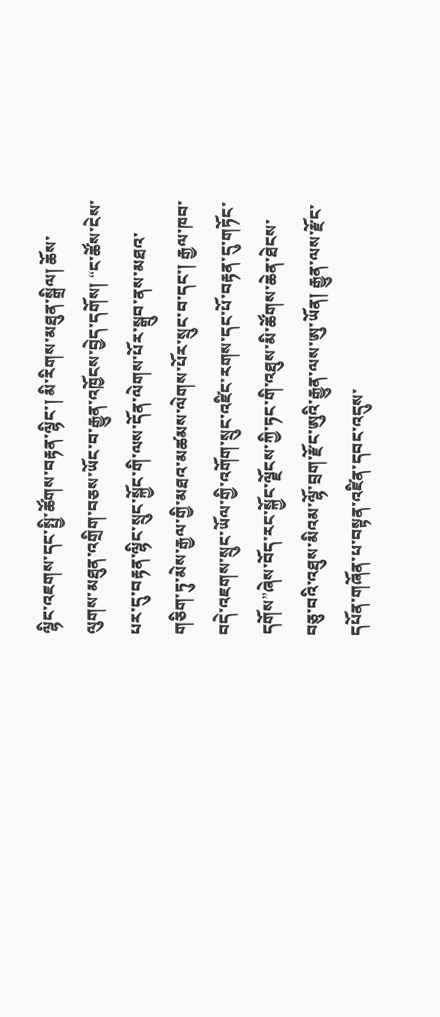ལྷིང་འཇགས་དང་སྤྱི་ཚོགས་བརྟན་ལྷིང་། མི་རིགས་མཐུན་སྒྲིལ། ཆོས་ལུགས་མཐུན་འགྲིག་བཅས་ཡོང་བ་རྒྱུན་འཁྱོངས་བྱེད་དགོས། “ང་ཚོས་ངེས་པར་དུ་བརྟན་ལྷིང་སྲུང་སྐྱོང་གི་ལས་དོན་ལེགས་པོར་སྒྲུབ་ནས་མཐའ་གཅིག་ཏུ་མེས་རྒྱལ་གྱི་མཐའ་མཚམས་ལེགས་པོར་སྲུང་བ་དང་། རྒྱལ་ཁབ་བདེ་འཇགས་སྲུང་ཡོལ་གྱི་འགོག་སྲུང་འཛིང་རགས་དང་པོ་བརྟན་དུ་གཏོང་དགོས”ཞེས་བོད་རང་སྐྱོང་ལྗོངས་ཀྱི་ཏང་གི་འཐུས་མི་ཚོགས་ཆེན་ཐེངས་བཅུ་བའི་འཐུས་མིའམ་ལྷོ་བྲག་རྫོང་ཨུའི་རྒྱུན་ལས་ཨུ་ཡོན། རྒྱུན་ལས་རྫོང་དཔོན་གཞོན་པ་བསྟན་འཛིན་དབང་འདུས་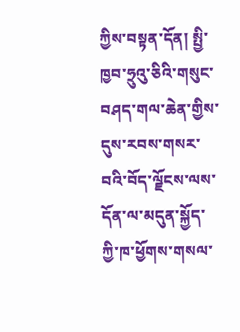ཀྱིས་བསྟན་དོན། སྤྱི་ཁྱབ་ཧྲུའུ་ཅིའི་གསུང་བཤད་གལ་ཆེན་གྱིས་དུས་རབས་གསར་བའི་བོད་ལྗོངས་ལས་དོན་ལ་མདུན་སྐྱོད་ཀྱི་ཁ་ཕྱོགས་གསལ་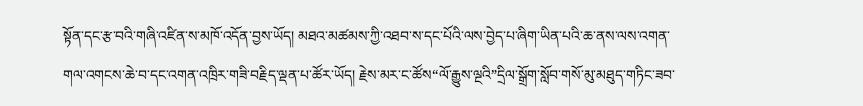སྟོན་དང་རྩ་བའི་གཞི་འཛིན་ས་མཁོ་འདོན་བྱས་ཡོད། མཐའ་མཚམས་ཀྱི་འཐབ་ས་དང་པོའི་ལས་བྱེད་པ་ཞིག་ཡིན་པའི་ཆ་ནས་ལས་འགན་གལ་འགངས་ཆེ་བ་དང་འགན་འཁྲིར་གཟི་བརྗིད་ལྡན་པ་ཚོར་ཡོད། རྗེས་མར་ང་ཚོས“ལོ་རྒྱུས་ལྔའི”དྲིལ་སྒྲོག་སློབ་གསོ་མུ་མཐུད་གཏིང་ཟབ་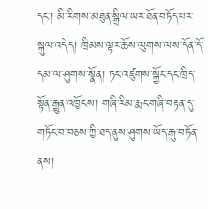དང་། མི་རིགས་མཐུན་སྒྲིལ་ཡར་ཐོན་བཏོད་པར་སྐུལ་འདེད། ཁྲིམས་ལྟར་ཆོས་ལུགས་ལས་དོན་དོ་དམ་ལ་ཤུགས་སྣོན། ཏང་འཛུགས་སྐྱོང་དང་ཁྲིད་སྟོན་རྒྱུན་འཁྱོངས། གཞི་རིམ་རྨང་གཞི་བརྟན་དུ་གཏོང་བ་བཅས་ཀྱི་ཐད་ནུས་ཤུགས་ཡོད་རྒུ་བཏོན་ནས།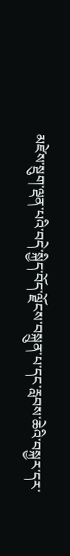མཛེས་སྡུག་ལྡན་པའི་བདེ་སྐྱིད་བོད་ལྗོངས་བསྐྲུན་པ་དང་རླབས་ཆེའི་བསྐྱར་དར་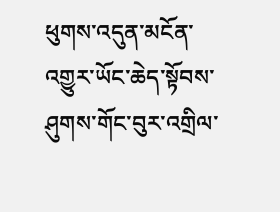ཕུགས་འདུན་མངོན་འགྱུར་ཡོང་ཆེད་སྟོབས་ཤུགས་གོང་བུར་འགྲིལ་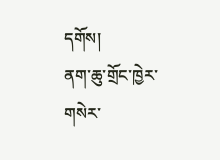དགོས།
ནག་ཆུ་གྲོང་ཁྱེར་གསེར་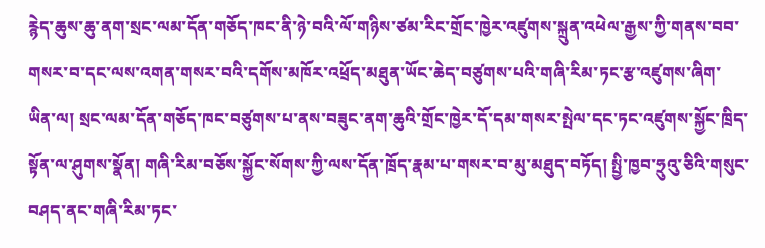རྙེད་ཆུས་ཆུ་ནག་སྲང་ལམ་དོན་གཅོད་ཁང་ནི་ཉེ་བའི་ལོ་གཉིས་ཙམ་རིང་གྲོང་ཁྱེར་འཛུགས་སྐྲུན་འཕེལ་རྒྱས་ཀྱི་གནས་བབ་གསར་བ་དང་ལས་འགན་གསར་བའི་དགོས་མཁོར་འཕྲོད་མཐུན་ཡོང་ཆེད་བཙུགས་པའི་གཞི་རིམ་ཏང་རྩ་འཛུགས་ཞིག་ཡིན་ལ། སྲང་ལམ་དོན་གཅོད་ཁང་བཙུགས་པ་ནས་བཟུང་ནག་ཆུའི་གྲོང་ཁྱེར་དོ་དམ་གསར་སྤེལ་དང་ཏང་འཛུགས་སྐྱོང་ཁྲིད་སྟོན་ལ་ཤུགས་སྣོན། གཞི་རིམ་བཅོས་སྐྱོང་སོགས་ཀྱི་ལས་དོན་ཁྲོད་རྣམ་པ་གསར་བ་མུ་མཐུད་བཏོད། སྤྱི་ཁྱབ་ཧྲུའུ་ཅིའི་གསུང་བཤད་ནང་གཞི་རིམ་ཏང་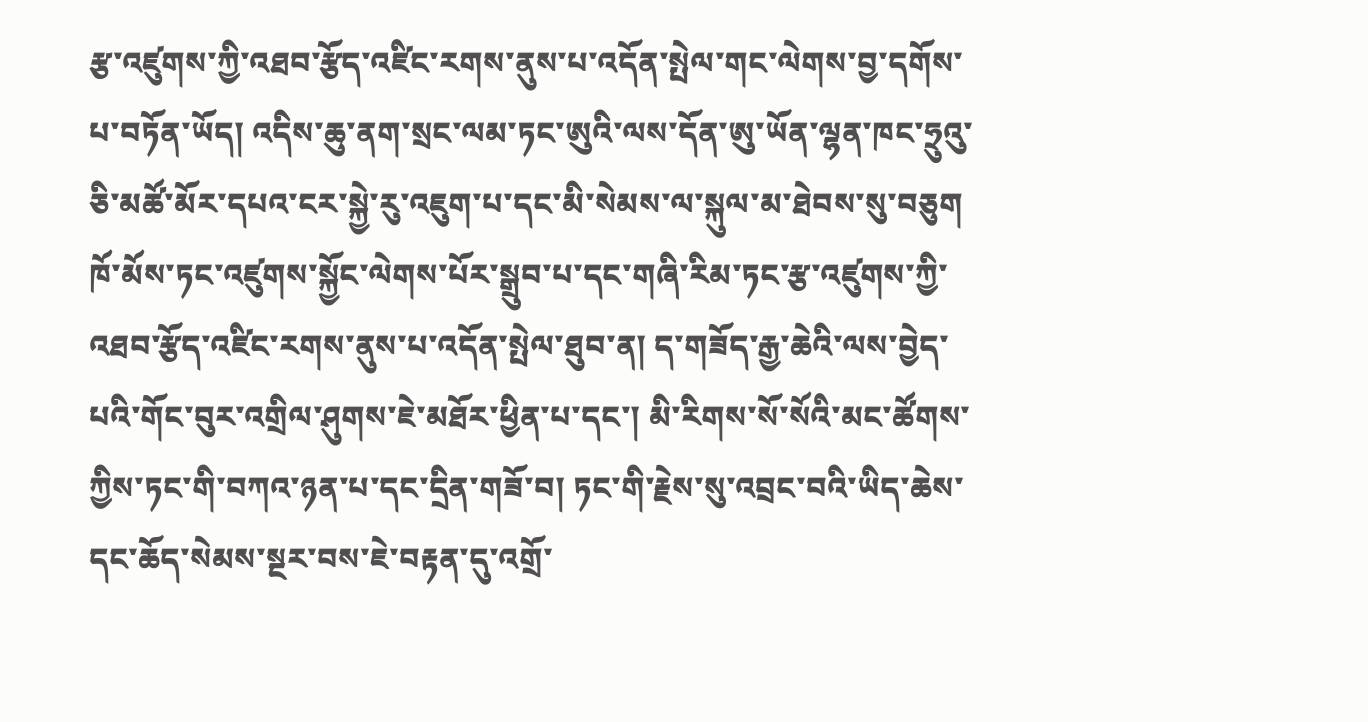རྩ་འཛུགས་ཀྱི་འཐབ་རྩོད་འཛིང་རགས་ནུས་པ་འདོན་སྤེལ་གང་ལེགས་བྱ་དགོས་པ་བཏོན་ཡོད། འདིས་ཆུ་ནག་སྲང་ལམ་ཏང་ཨུའི་ལས་དོན་ཨུ་ཡོན་ལྷན་ཁང་ཧྲུའུ་ཅི་མཚོ་མོར་དཔའ་ངར་སྐྱེ་རུ་འཇུག་པ་དང་མི་སེམས་ལ་སྐུལ་མ་ཐེབས་སུ་བཅུག ཁོ་མོས་ཏང་འཛུགས་སྐྱོང་ལེགས་པོར་སྒྲུབ་པ་དང་གཞི་རིམ་ཏང་རྩ་འཛུགས་ཀྱི་འཐབ་རྩོད་འཛིང་རགས་ནུས་པ་འདོན་སྤེལ་ཐུབ་ན། ད་གཟོད་རྒྱ་ཆེའི་ལས་བྱེད་པའི་གོང་བུར་འགྲིལ་ཤུགས་ཇེ་མཐོར་ཕྱིན་པ་དང་། མི་རིགས་སོ་སོའི་མང་ཚོགས་ཀྱིས་ཏང་གི་བཀའ་ཉན་པ་དང་དྲིན་གཟོ་བ། ཏང་གི་རྗེས་སུ་འབྲང་བའི་ཡིད་ཆེས་དང་ཆོད་སེམས་སྔར་བས་ཇེ་བརྟན་དུ་འགྲོ་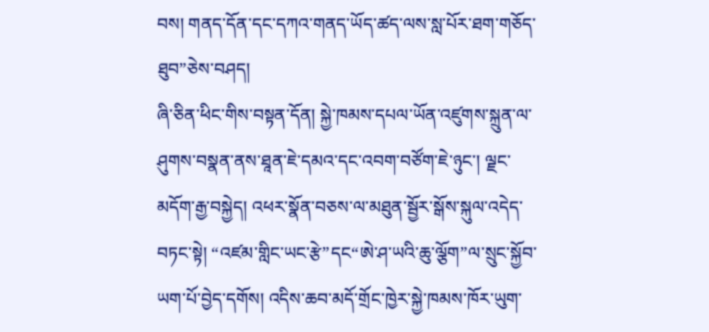བས། གནད་དོན་དང་དཀའ་གནད་ཡོད་ཚད་ལས་སླ་པོར་ཐག་གཅོད་ཐུབ”ཅེས་བཤད།
ཞི་ཅིན་ཕིང་གིས་བསྟན་དོན། སྐྱེ་ཁམས་དཔལ་ཡོན་འཛུགས་སྐྲུན་ལ་ཤུགས་བསྣན་ནས་ཐཱན་ཇེ་དམའ་དང་འབག་བཙོག་ཇེ་ཉུང་། ལྗང་མདོག་རྒྱ་བསྐྱེད། འཕར་སྣོན་བཅས་ལ་མཐུན་སྦྱོར་སྒོས་སྐུལ་འདེད་བཏང་སྟེ། “འཛམ་གླིང་ཡང་རྩེ”དང“ཨེ་ཤ་ཡའི་ཆུ་ལྕོག”ལ་སྲུང་སྐྱོབ་ཡག་པོ་བྱེད་དགོས། འདིས་ཆབ་མདོ་གྲོང་ཁྱེར་སྐྱེ་ཁམས་ཁོར་ཡུག་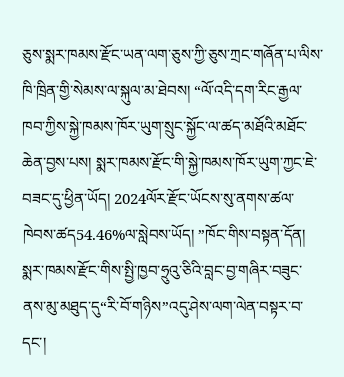ཅུས་སྨར་ཁམས་རྫོང་ཡན་ལག་ཅུས་ཀྱི་ཅུས་ཀྲང་གཞོན་པ་ལིས་ཁི་ཁྲིན་གྱི་སེམས་ལ་སྐུལ་མ་ཐེབས། “ལོ་འདི་དག་རིང་རྒྱལ་ཁབ་ཀྱིས་སྐྱེ་ཁམས་ཁོར་ཡུག་སྲུང་སྐྱོང་ལ་ཚད་མཐོའི་མཐོང་ཆེན་བྱས་པས། སྨར་ཁམས་རྫོང་གི་སྐྱེ་ཁམས་ཁོར་ཡུག་ཀྱང་ཇེ་བཟང་དུ་ཕྱིན་ཡོད། 2024ལོར་རྫོང་ཡོངས་སུ་ནགས་ཚལ་ཁེབས་ཚད54.46%ལ་སླེབས་ཡོད། ”ཁོང་གིས་བསྟན་དོན། སྨར་ཁམས་རྫོང་གིས་སྤྱི་ཁྱབ་ཧྲུའུ་ཅིའི་བླང་བྱ་གཞིར་བཟུང་ནས་མུ་མཐུད་དུ“རི་བོ་གཉིས”འདུ་ཤེས་ལག་ལེན་བསྟར་བ་དང་།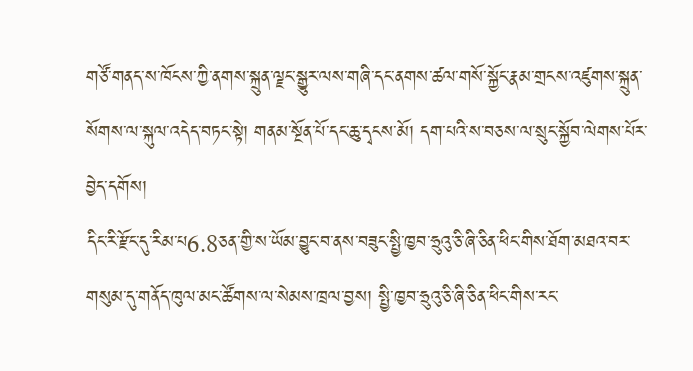གཙོ་གནད་ས་ཁོངས་ཀྱི་ནགས་སྐྲུན་ལྗང་སྒྱུར་ལས་གཞི་དང་ནགས་ཚལ་གསོ་སྐྱོང་རྣམ་གྲངས་འཛུགས་སྐྲུན་སོགས་ལ་སྐུལ་འདེད་བཏང་སྟེ། གནམ་སྔོན་པོ་དང་ཆུ་དྭངས་མོ། དག་པའི་ས་བཅས་ལ་སྲུང་སྐྱོབ་ལེགས་པོར་བྱེད་དགོས།
དིང་རི་རྫོང་དུ་རིམ་པ6.8ཅན་གྱི་ས་ཡོམ་བྱུང་བ་ནས་བཟུང་སྤྱི་ཁྱབ་ཧྲུའུ་ཅི་ཞི་ཅིན་ཕིང་གིས་ཐོག་མཐའ་བར་གསུམ་དུ་གནོད་ཁུལ་མང་ཚོགས་ལ་སེམས་ཁྲལ་བྱས། སྤྱི་ཁྱབ་ཧྲུའུ་ཅི་ཞི་ཅིན་ཕིང་གིས་རང་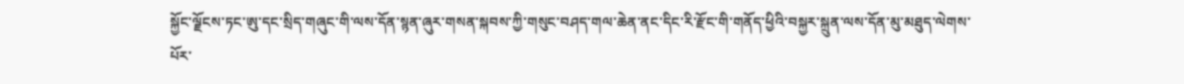སྐྱོང་ལྗོངས་ཏང་ཨུ་དང་སྲིད་གཞུང་གི་ལས་དོན་སྙན་ཞུར་གསན་སྐབས་ཀྱི་གསུང་བཤད་གལ་ཆེན་ནང་དིང་རི་རྫོང་གི་གནོད་ཕྱིའི་བསྐྱར་སྐྲུན་ལས་དོན་མུ་མཐུད་ལེགས་པོར་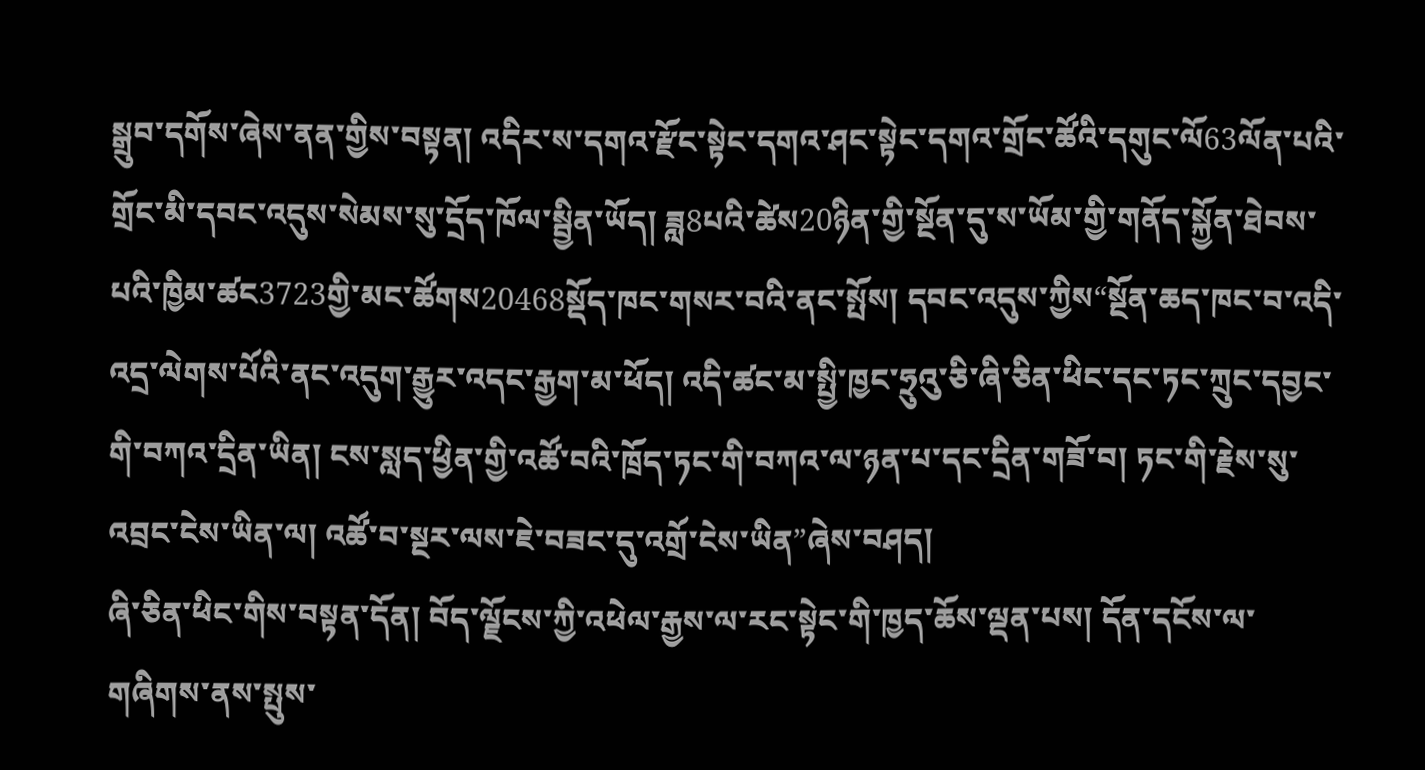སྒྲུབ་དགོས་ཞེས་ནན་གྱིས་བསྟན། འདིར་ས་དགའ་རྫོང་སྟེང་དགའ་ཤང་སྟེང་དགའ་གྲོང་ཚོའི་དགུང་ལོ63ལོན་པའི་གྲོང་མི་དབང་འདུས་སེམས་སུ་དྲོད་ཁོལ་སྦྱིན་ཡོད། ཟླ8པའི་ཚེས20ཉིན་གྱི་སྔོན་དུ་ས་ཡོམ་གྱི་གནོད་སྐྱོན་ཐེབས་པའི་ཁྱིམ་ཚང3723གྱི་མང་ཚོགས20468སྡོད་ཁང་གསར་བའི་ནང་སྤོས། དབང་འདུས་ཀྱིས“སྔོན་ཆད་ཁང་བ་འདི་འདྲ་ལེགས་པོའི་ནང་འདུག་རྒྱུར་འདང་རྒྱག་མ་ཕོད། འདི་ཚང་མ་སྤྱི་ཁྱང་ཧྲུའུ་ཅི་ཞི་ཅིན་ཕིང་དང་ཏང་ཀྲུང་དབྱང་གི་བཀའ་དྲིན་ཡིན། ངས་སླད་ཕྱིན་གྱི་འཚོ་བའི་ཁྲོད་ཏང་གི་བཀའ་ལ་ཉན་པ་དང་དྲིན་གཟོ་བ། ཏང་གི་རྗེས་སུ་འབྲང་ངེས་ཡིན་ལ། འཚོ་བ་སྔར་ལས་ཇེ་བཟང་དུ་འགྲོ་ངེས་ཡིན”ཞེས་བཤད།
ཞི་ཅིན་ཕིང་གིས་བསྟན་དོན། བོད་ལྗོངས་ཀྱི་འཕེལ་རྒྱས་ལ་རང་སྟེང་གི་ཁྱད་ཆོས་ལྡན་པས། དོན་དངོས་ལ་གཞིགས་ནས་སྤུས་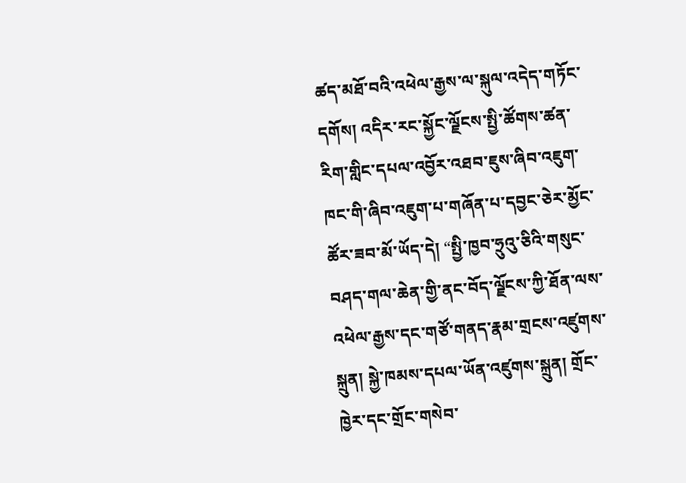ཚད་མཐོ་བའི་འཕེལ་རྒྱས་ལ་སྐུལ་འདེད་གཏོང་དགོས། འདིར་རང་སྐྱོང་ལྗོངས་སྤྱི་ཚོགས་ཚན་རིག་གླིང་དཔལ་འབྱོར་འཐབ་ཇུས་ཞིབ་འཇུག་ཁང་གི་ཞིབ་འཇུག་པ་གཞོན་པ་དབྱང་ཅེར་མྱོང་ཚོར་ཟབ་མོ་ཡོད་དེ། “སྤྱི་ཁྱབ་ཧྲུའུ་ཅིའི་གསུང་བཤད་གལ་ཆེན་གྱི་ནང་བོད་ལྗོངས་ཀྱི་ཐོན་ལས་འཕེལ་རྒྱས་དང་གཙོ་གནད་རྣམ་གྲངས་འཛུགས་སྐྲུན། སྐྱེ་ཁམས་དཔལ་ཡོན་འཛུགས་སྐྲུན། གྲོང་ཁྱེར་དང་གྲོང་གསེབ་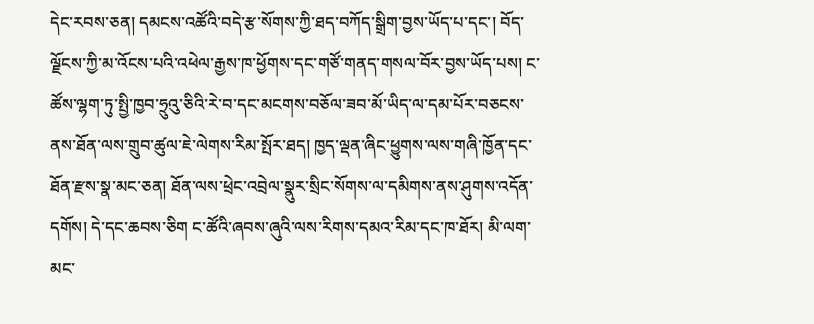དེང་རབས་ཅན། དམངས་འཚོའི་བདེ་རྩ་སོགས་ཀྱི་ཐད་བཀོད་སྒྲིག་བྱས་ཡོད་པ་དང་། བོད་ལྗོངས་ཀྱི་མ་འོངས་པའི་འཕེལ་རྒྱས་ཁ་ཕྱོགས་དང་གཙོ་གནད་གསལ་བོར་བྱས་ཡོད་པས། ང་ཚོས་ལྷག་ཏུ་སྤྱི་ཁྱབ་ཧྲུའུ་ཅིའི་རེ་བ་དང་མངགས་བཅོལ་ཟབ་མོ་ཡིད་ལ་དམ་པོར་བཅངས་ནས་ཐོན་ལས་གྲུབ་ཚུལ་ཇེ་ལེགས་རིམ་སྤོར་ཐད། ཁྱད་ལྡན་ཞིང་ཕྱུགས་ལས་གཞི་ཁྱོན་དང་ཐོན་རྫས་སྣ་མང་ཅན། ཐོན་ལས་ཕྲེང་འབྲེལ་སྣུར་སྲིང་སོགས་ལ་དམིགས་ནས་ཤུགས་འདོན་དགོས། དེ་དང་ཆབས་ཅིག ང་ཚོའི་ཞབས་ཞུའི་ལས་རིགས་དམའ་རིམ་དང་ཁ་ཐོར། མི་ལག་མང་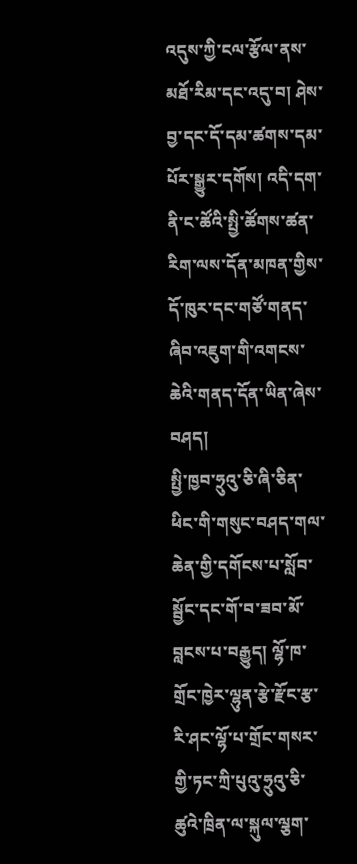འདུས་ཀྱི་ངལ་རྩོལ་ནས་མཐོ་རིམ་དང་འདུ་བ། ཤེས་བྱ་དང་དོ་དམ་ཚགས་དམ་པོར་སྒྱུར་དགོས། འདི་དག་ནི་ང་ཚོའི་སྤྱི་ཚོགས་ཚན་རིག་ལས་དོན་མཁན་གྱིས་དོ་ཁུར་དང་གཙོ་གནད་ཞིབ་འཇུག་གི་འགངས་ཆེའི་གནད་དོན་ཡིན་ཞེས་བཤད།
སྤྱི་ཁྱབ་ཧྲུའུ་ཅི་ཞི་ཅིན་ཕིང་གི་གསུང་བཤད་གལ་ཆེན་གྱི་དགོངས་པ་སློབ་སྦྱོང་དང་གོ་བ་ཟབ་མོ་བླངས་པ་བརྒྱུད། ལྷོ་ཁ་གྲོང་ཁྱེར་ལྷུན་རྩེ་རྫོང་རྩ་རི་ཤང་ལྷོ་པ་གྲོང་གསར་གྱི་ཏང་ཀྲི་པུའུ་ཧྲུའུ་ཅི་ཚུའེ་ཁྲིན་ལ་སྐུལ་ལྕག་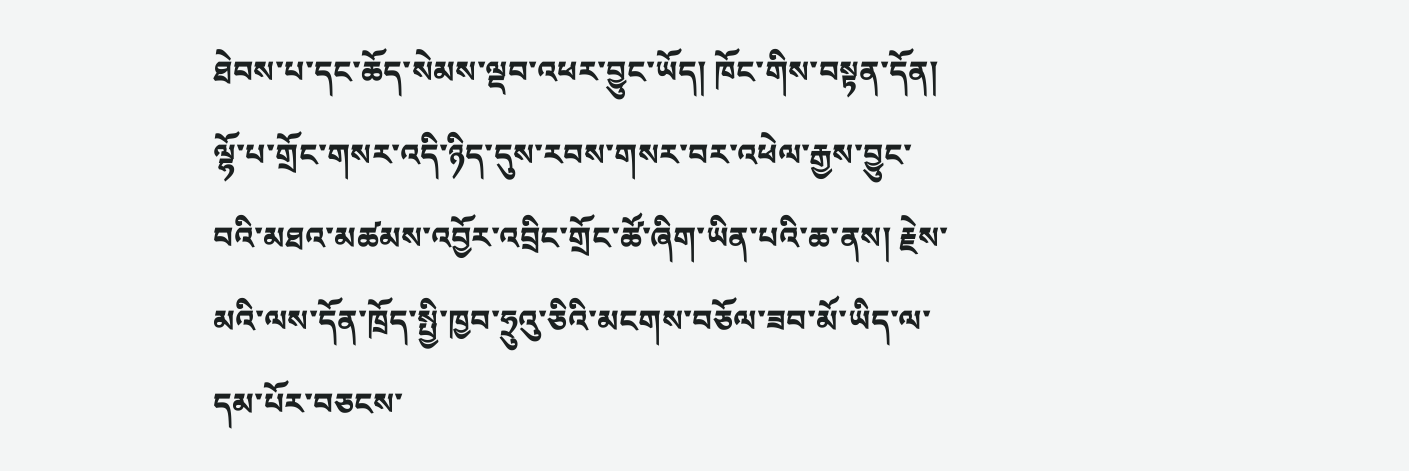ཐེབས་པ་དང་ཆོད་སེམས་ལྡབ་འཕར་བྱུང་ཡོད། ཁོང་གིས་བསྟན་དོན། ལྷོ་པ་གྲོང་གསར་འདི་ཉིད་དུས་རབས་གསར་བར་འཕེལ་རྒྱས་བྱུང་བའི་མཐའ་མཚམས་འབྱོར་འབྲིང་གྲོང་ཚོ་ཞིག་ཡིན་པའི་ཆ་ནས། རྗེས་མའི་ལས་དོན་ཁྲོད་སྤྱི་ཁྱབ་ཧྲུའུ་ཅིའི་མངགས་བཅོལ་ཟབ་མོ་ཡིད་ལ་དམ་པོར་བཅངས་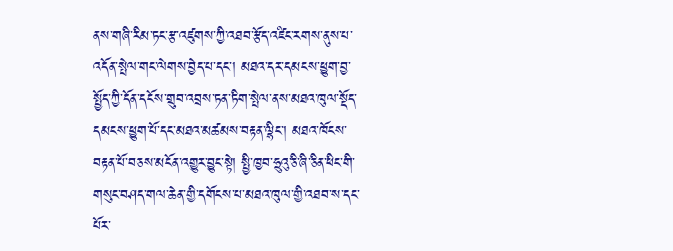ནས་གཞི་རིམ་ཏང་རྩ་འཛུགས་ཀྱི་འཐབ་རྩོད་འཛིང་རགས་ནུས་པ་འདོན་སྤེལ་གང་ལེགས་བྱེད་པ་དང་། མཐའ་དར་དམངས་ཕྱུག་བྱ་སྤྱོད་ཀྱི་དོན་དངོས་གྲུབ་འབྲས་ཏན་ཏིག་སྤེལ་ནས་མཐའ་ཁུལ་སྡོད་དམངས་ཕྱུག་པོ་དང་མཐའ་མཚམས་བརྟན་ལྷིང་། མཐའ་ཁོངས་བརྟན་པོ་བཅས་མངོན་འགྱུར་བྱུང་སྟེ། སྤྱི་ཁྱབ་ཧྲུའུ་ཅི་ཞི་ཅིན་ཕིང་གི་གསུང་བཤད་གལ་ཆེན་གྱི་དགོངས་པ་མཐའ་ཁུལ་གྱི་འཐབ་ས་དང་པོར་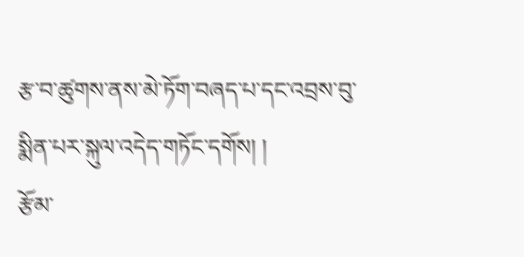རྩ་བ་ཚུགས་ནས་མེ་ཏོག་བཞད་པ་དང་འབྲས་བུ་སྨིན་པར་སྐུལ་འདེད་གཏོང་དགོས། །
རྩོམ་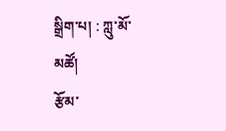སྒྲིག་པ། : ཀླུ་མོ་མཚོ།
རྩོམ་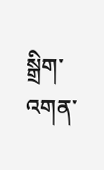སྒྲིག་འགན་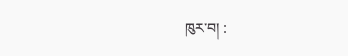ཁུར་བ། :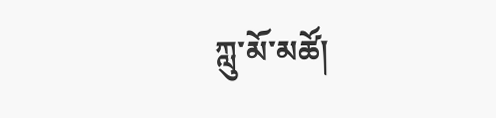ཀླུ་མོ་མཚོ།